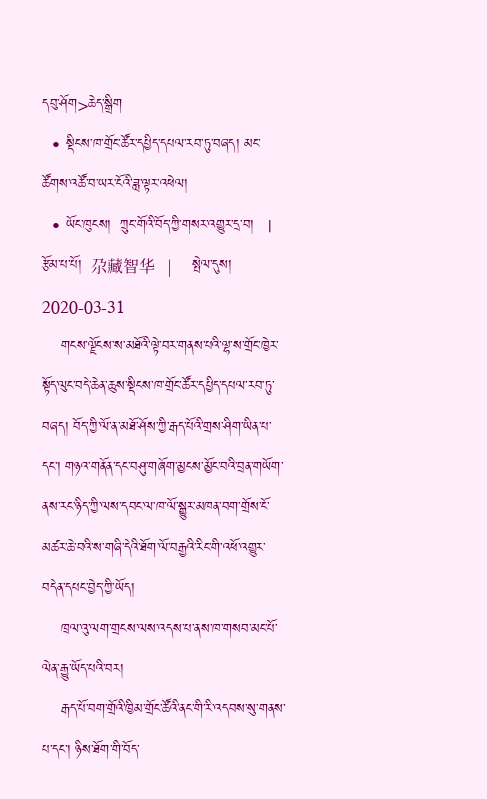དབུ་ཤོག>ཆེད་སྒྲིག
  • སྡིངས་ཁ་གྲོང་ཚོར་དཔྱིད་དཔལ་རབ་ཏུ་བཞད། མང་ཚོགས་འཚོ་བ་ཡར་ངོའི་ཟླ་ལྟར་འཕེལ།
  • ཡོང་ཁུངས།  ཀྲུང་གོའི་བོད་ཀྱི་གསར་འགྱུར་དྲ་བ།   |     རྩོམ་པ་པོ།  尕藏智华   |     སྤེལ་དུས།  2020-03-31
    གངས་ལྗོངས་ས་མཐོའི་ལྟེ་བར་གནས་པའི་ལྷ་ས་གྲོང་ཁྱེར་སྟོད་ལུང་བདེ་ཆེན་ཆུས་སྡིངས་ཁ་གྲོང་ཚོར་དཔྱིད་དཔལ་རབ་ཏུ་བཞད། བོད་ཀྱི་ལོ་ན་མཐོ་ཤོས་ཀྱི་རྒད་པོའི་གྲས་ཤིག་ཡིན་པ་དང་། གཉའ་གནོན་དང་བཤུ་གཞོག་མྱངས་མྱོང་བའི་བྲན་གཡོག་ནས་རང་ཉིད་ཀྱི་ལས་དབང་ལ་ཁ་ལོ་སྒྱུར་མཁན་བག་གྲོས་ངོ་མཚར་ཆེ་བའི་ས་གཞི་དེའི་ཐོག་ལོ་བརྒྱའི་རིང་གི་འཕོ་འགྱུར་བདེན་དཔང་བྱེད་ཀྱི་ཡོད།
    ཁྲལ་འུ་ལག་གྲངས་ལས་འདས་པ་ནས་ཁ་གསབ་མང་པོ་ལེན་རྒྱུ་ཡོད་པའི་བར།
    རྒད་པོ་བག་གྲོའི་ཁྱིམ་གྲོང་ཚོའི་ནང་གི་རི་འདབས་སུ་གནས་པ་དང་། ཉིས་ཐོག་གི་བོད་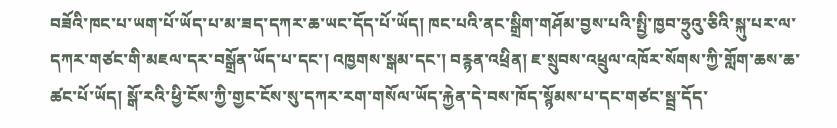བཟོའི་ཁང་པ་ཡག་པོ་ཡོད་པ་མ་ཟད་དཀར་ཆ་ཡང་དོད་པོ་ཡོད། ཁང་པའི་ནང་སྒྲིག་གཤོམ་བྱས་པའི་སྤྱི་ཁྱབ་ཧྲུའུ་ཅིའི་སྐུ་པར་ལ་དཀར་གཙང་གི་མཇལ་དར་བསྒྲོན་ཡོད་པ་དང་། འཁྱགས་སྒམ་དང་། བརྙན་འཕྲིན། ཇ་སྲུབས་འཕྲུལ་འཁོར་སོགས་ཀྱི་གློག་ཆས་ཆ་ཚང་པོ་ཡོད། སྒོ་རའི་ཕྱི་ངོས་ཀྱི་གྱང་ངོས་སུ་དཀར་རག་གསོལ་ཡོད་རྐྱེན་དེ་བས་ཁོད་སྙོམས་པ་དང་གཙང་སྦྲ་དོད་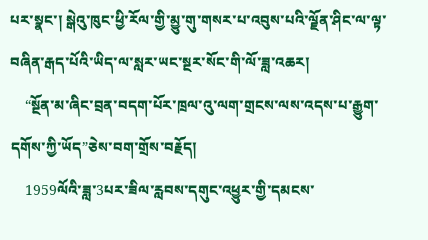པར་སྣང་། སྒེའུ་ཁུང་ཕྱི་རོལ་གྱི་མྱུ་གུ་གསར་པ་འབུས་པའི་ལྗོན་ཤིང་ལ་ལྟ་བཞིན་རྒད་པོའི་ཡིད་ལ་སླར་ཡང་སྔར་སོང་གི་ལོ་ཟླ་འཆར།
    “སྔོན་མ་ཞིང་བྲན་བདག་པོར་ཁྲལ་འུ་ལག་གྲངས་ལས་འདས་པ་རྒྱུག་དགོས་ཀྱི་ཡོད”ཅེས་བག་གྲོས་བརྗོད།
    1959ལོའི་ཟླ་3པར་ཟིལ་རླབས་དགུང་འཕྱུར་གྱི་དམངས་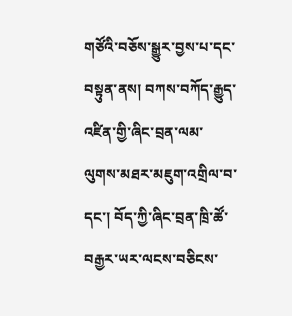གཙོའི་བཅོས་སྒྱུར་བྱས་པ་དང་བསྟུན་ནས། བཀས་བཀོད་རྒྱུད་འཛིན་གྱི་ཞིང་བྲན་ལམ་ལུགས་མཐར་མཇུག་འགྲིལ་བ་དང་། བོད་ཀྱི་ཞིང་བྲན་ཁྲི་ཚོ་བརྒྱར་ཡར་ལངས་བཅིངས་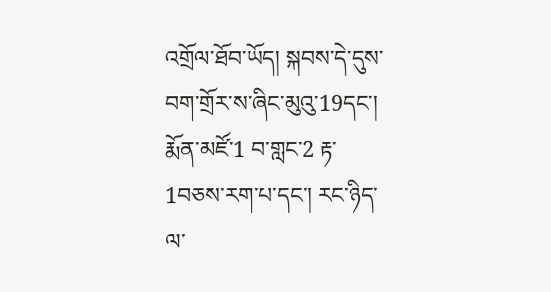འགྲོལ་ཐོབ་ཡོད། སྐབས་དེ་དུས་བག་གྲོར་ས་ཞིང་མུའུ་19དང་། རྨོན་མཛོ་1 བ་གླང་2 རྟ་1བཅས་རག་པ་དང་། རང་ཉིད་ལ་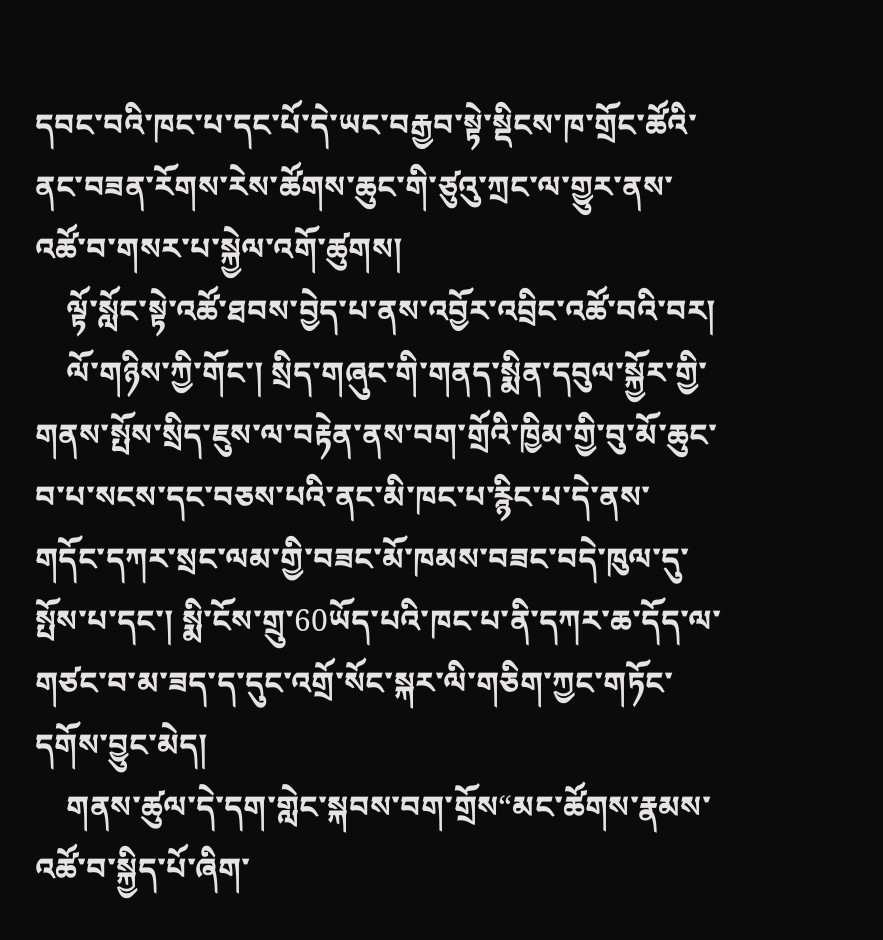དབང་བའི་ཁང་པ་དང་པོ་དེ་ཡང་བརྒྱབ་སྟེ་སྡིངས་ཁ་གྲོང་ཚོའི་ནང་བཟན་རོགས་རེས་ཚོགས་ཆུང་གི་ཙུའུ་ཀྲང་ལ་གྱུར་ནས་འཚོ་བ་གསར་པ་སྐྱེལ་འགོ་ཚུགས།
    ལྟོ་སློང་སྟེ་འཚོ་ཐབས་བྱེད་པ་ནས་འབྱོར་འབྲིང་འཚོ་བའི་བར།
    ལོ་གཉིས་ཀྱི་གོང་། སྲིད་གཞུང་གི་གནད་སྨིན་དབུལ་སྐྱོར་གྱི་གནས་སྤོས་སྲིད་ཇུས་ལ་བརྟེན་ནས་བག་གྲོའི་ཁྱིམ་གྱི་བུ་མོ་ཆུང་བ་པ་སངས་དང་བཅས་པའི་ནང་མི་ཁང་པ་རྙིང་པ་དེ་ནས་གདོང་དཀར་སྲང་ལམ་གྱི་བཟང་མོ་ཁམས་བཟང་བདེ་ཁུལ་དུ་སྤོས་པ་དང་། སྨི་ངོས་གྲུ་60ཡོད་པའི་ཁང་པ་ནི་དཀར་ཆ་དོད་ལ་གཙང་བ་མ་ཟད་ད་དུང་འགྲོ་སོང་སྐར་ལི་གཅིག་ཀྱང་གཏོང་དགོས་བྱུང་མེད།
    གནས་ཚུལ་དེ་དག་གླེང་སྐབས་བག་གྲོས“མང་ཚོགས་རྣམས་འཚོ་བ་སྐྱིད་པོ་ཞིག་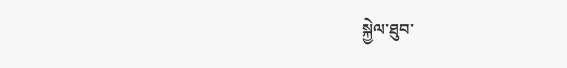སྐྱེལ་ཐུབ་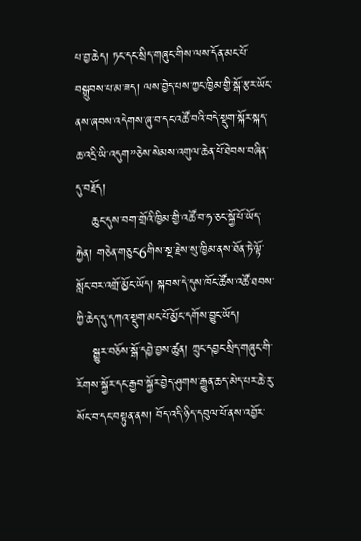པ་བྱ་ཆེད། ཏང་དང་སྲིད་གཞུང་གིས་ལས་དོན་མང་པོ་བསྒྲུབས་པ་མ་ཟད། ལས་བྱེད་པས་ཀྱང་ཁྱིམ་གྱི་སྒོ་རྩར་ཡོང་ནས་ཞབས་འདེགས་ཞུ་བ་དང་འཚོ་བའི་བདེ་སྡུག་སྐོར་སྐད་ཆ་འདྲི་ཡི་འདུག”ཅེས་སེམས་འགུལ་ཆེན་པོ་ཐེབས་བཞིན་དུ་བརྗོད།
    ཆུང་དུས་བག་གྲོའི་ཁྱིམ་གྱི་འཚོ་བ་ཧ་ཅང་སྐྱོ་པོ་ཡོད་རྐྱེན། གཅེན་གཅུང་6གིས་སྔ་རྗེས་སུ་ཁྱིམ་ནས་ཐོན་ཏེ་ལྟོ་སློང་བར་འགྲོ་མྱོང་ཡོད། སྐབས་དེ་དུས་ཁོང་ཚོས་འཚོ་ཐབས་ཀྱི་ཆེད་དུ་དཀའ་སྡུག་མང་པོ་མྱོང་དགོས་བྱུང་ཡོད།
    སྒྱུར་བཅོས་སྒོ་དབྱེ་བྱས་ཚུན། ཀྲུང་དབྱང་སྲིད་གཞུང་གི་རོགས་སྐྱོར་དང་རྒྱབ་སྐྱོར་བྱེད་ཤུགས་རྒྱུན་ཆད་མེད་པར་ཆེ་རུ་སོང་བ་དང་བསྟུན་ནས། བོད་འདི་ཉིད་དབུལ་པོ་ནས་འབྱོར་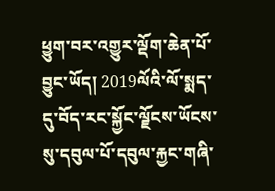ཕྱུག་བར་འགྱུར་ལྡོག་ཆེན་པོ་བྱུང་ཡོད། 2019ལོའི་ལོ་སྨད་དུ་བོད་རང་སྐྱོང་ལྗོངས་ཡོངས་སུ་དབུལ་པོ་དབུལ་རྐྱང་གཞི་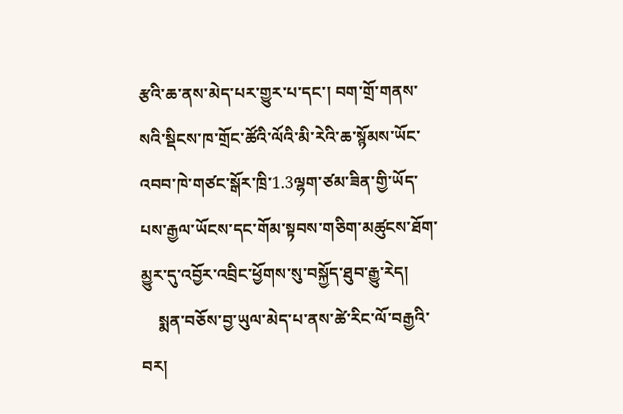རྩའི་ཆ་ནས་མེད་པར་གྱུར་པ་དང་། བག་གྲོ་གནས་སའི་སྡིངས་ཁ་གྲོང་ཚོའི་ལོའི་མི་རེའི་ཆ་སྙོམས་ཡོང་འབབ་ཁེ་གཙང་སྒོར་ཁྲི་1.3ལྷག་ཙམ་ཟིན་གྱི་ཡོད་པས་རྒྱལ་ཡོངས་དང་གོམ་སྟབས་གཅིག་མཚུངས་ཐོག་མྱུར་དུ་འབྱོར་འབྲིང་ཕྱོགས་སུ་བསྐྱོད་ཐུབ་རྒྱུ་རེད།
    སྨན་བཅོས་བྱ་ཡུལ་མེད་པ་ནས་ཚེ་རིང་ལོ་བརྒྱའི་བར།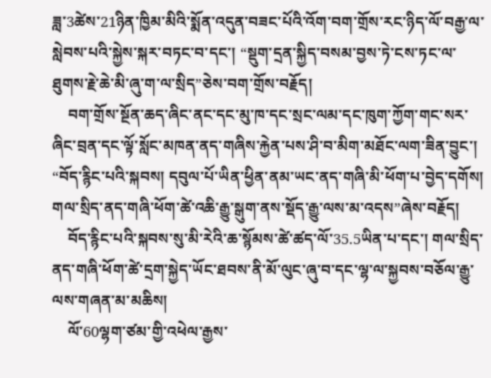ཟླ་3ཚེས་21ཉིན་ཁྱིམ་མིའི་སྨོན་འདུན་བཟང་པོའི་འོག་བག་གྲོས་རང་ཉིད་ལོ་བརྒྱ་ལ་སླེབས་པའི་སྐྱེས་སྐར་བཏང་བ་དང་། “སྡུག་དྲན་སྐྱིད་བསམ་བྱས་ཏེ་ངས་ཏང་ལ་ཐུགས་རྗེ་ཆེ་མི་ཞུ་ག་ལ་སྲིད”ཅེས་བག་གྲོས་བརྗོད།
    བག་གྲོས་སྔོན་ཆད་ཞིང་ནང་དང་མུ་ཁ་དང་སྲང་ལམ་དང་ཁུག་ཀྱོག་གང་སར་ཞིང་བྲན་དང་ལྟོ་སློང་མཁན་ནད་གཞིས་རྐྱེན་པས་ཤི་བ་མིག་མཐོང་ལག་ཟིན་བྱུང་། “བོད་རྙིང་པའི་སྐབས། དབུལ་པོ་ཡིན་ཕྱིན་ནམ་ཡང་ནད་གཞི་མི་ཕོག་པ་བྱེད་དགོས། གལ་སྲིད་ནད་གཞི་ཕོག་ཚེ་འཆི་རྒྱུ་སྒུག་ནས་སྡོད་རྒྱུ་ལས་མ་འདས”ཞེས་བརྗོད།
    བོད་རྙིང་པའི་སྐབས་སུ་མི་རེའི་ཆ་སྙོམས་ཚེ་ཚད་ལོ་35.5ཡིན་པ་དང་། གལ་སྲིད་ནད་གཞི་ཕོག་ཚེ་དྲག་སྐྱེད་ཡོང་ཐབས་ནི་མོ་ལུང་ཞུ་བ་དང་ལྷ་ལ་སྐྱབས་བཅོལ་རྒྱུ་ལས་གཞན་མ་མཆིས།
    ལོ་60ལྷག་ཙམ་གྱི་འཕེལ་རྒྱས་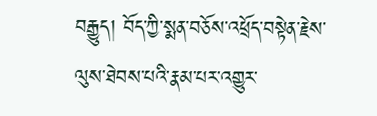བརྒྱུད། བོད་ཀྱི་སྨན་བཅོས་འཕྲོད་བསྟེན་རྗེས་ལུས་ཐེབས་པའི་རྣམ་པར་འགྱུར་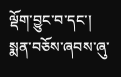ལྡོག་བྱུང་བ་དང་། སྨན་བཅོས་ཞབས་ཞུ་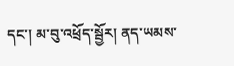དང་། མ་བུ་འཕྲོད་སྦྱོར། ནད་ཡམས་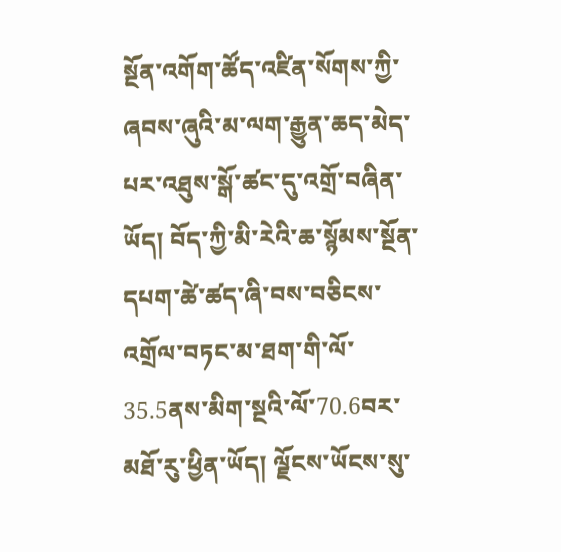སྔོན་འགོག་ཚོད་འཛིན་སོགས་ཀྱི་ཞབས་ཞུའི་མ་ལག་རྒྱུན་ཆད་མེད་པར་འཐུས་སྒོ་ཚང་དུ་འགྲོ་བཞིན་ཡོད། བོད་ཀྱི་མི་རེའི་ཆ་སྙོམས་སྔོན་དཔག་ཚེ་ཚད་ཞི་བས་བཅིངས་འགྲོལ་བཏང་མ་ཐག་གི་ལོ་35.5ནས་མིག་སྔའི་ལོ་70.6བར་མཐོ་རུ་ཕྱིན་ཡོད། ལྗོངས་ཡོངས་སུ་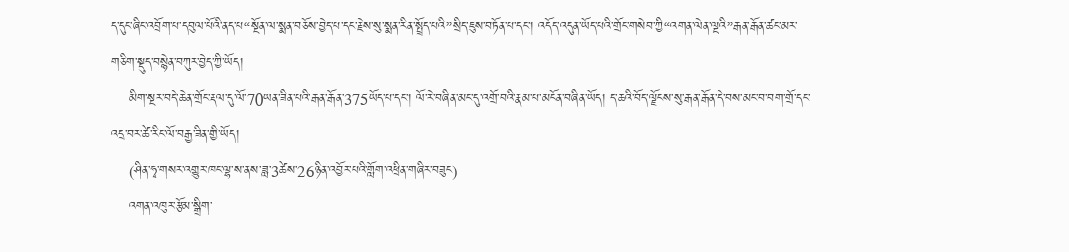ད་དུང་ཞིང་འབྲོག་པ་དབུལ་པོའི་ནད་པ“སྔོན་ལ་སྨན་བཅོས་བྱེད་པ་དང་རྗེས་སུ་སྨན་རིན་སྤྲོད་པའི”སྲིད་ཇུས་བཏོན་པ་དང་། འདོད་འདུན་ཡོད་པའི་གྲོང་གསེབ་ཀྱི“འགན་ལེན་ལྔའི”རྒན་རྒོན་ཚང་མར་གཅིག་སྡུད་བསྙེན་བཀུར་བྱེད་ཀྱི་ཡོད།
    མིག་སྔར་བདེ་ཆེན་གྲོང་རྡལ་དུ་ལོ་70ཡན་ཟིན་པའི་རྒན་རྒོན་375ཡོད་པ་དང་། ལོ་རེ་བཞིན་མང་དུ་འགྲོ་བའི་རྣམ་པ་མངོན་བཞིན་ཡོད། ད་ཆའི་བོད་ལྗོངས་སུ་རྒན་རྒོན་དེ་བས་མང་བ་བག་གྲོ་དང་འདྲ་བར་ཚེ་རིང་ལོ་བརྒྱ་ཟིན་གྱི་ཡོད།
    (ཤིན་ཧྭ་གསར་འགྱུར་ཁང་ལྷ་ས་ནས་ཟླ་3ཚེས་26ཉིན་འབྱོར་པའི་གློག་འཕྲིན་གཞིར་བཟུང)
    འགན་འཁུར་རྩོམ་སྒྲིག་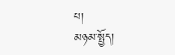པ།
མཉམ་སྤྱོད།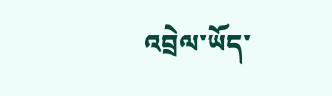འབྲེལ་ཡོད་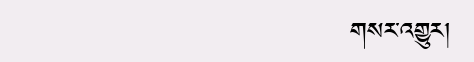གསར་འགྱུར།